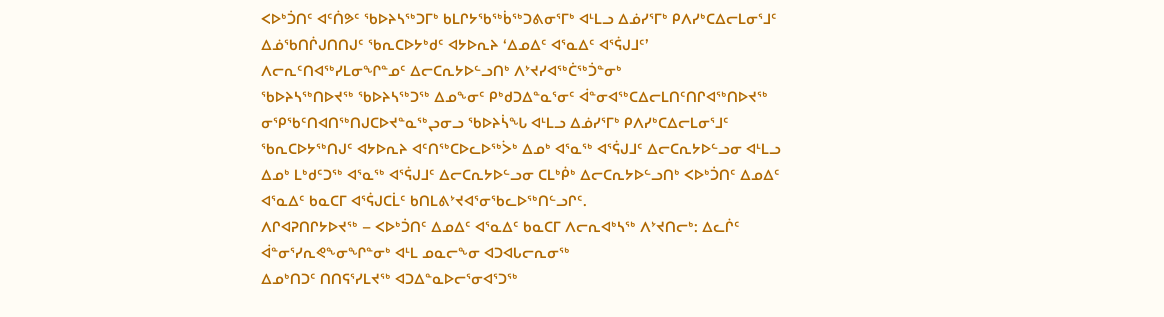ᐸᐅᒃᑑᑎᑦ ᐊᑦᑏᕗᑦ ᖃᐅᔨᓴᖅᑐᒥᒃ ᑲᒪᒋᔭᖃᖅᑳᖅᑐᕕᓂᕐᒥᒃ ᐊᒻᒪᓗ ᐃᓅᓯᕐᒥᒃ ᑭᐱᓯᒃᑕᐃᓕᒪᓂᕐᒧᑦ ᐃᓅᖃᑎᒌᒍᑎᑎᒍᑦ ᖃᕆᑕᐅᔭᒃᑯᑦ ᐊᔭᐅᕆᔨ ‘ᐃᓄᐃᑦ ᐊᕐᓇᐃᑦ ᐊᕐᕌᒍᒧᑦ’ ᐱᓕᕆᑦᑎᐊᖅᓯᒪᓂᖏᓐᓄᑦ ᐃᓕᑕᕆᔭᐅᓪᓗᑎᒃ ᐱᔾᔪᓯᐊᖅᑖᖅᑑᓐᓂᒃ
ᖃᐅᔨᓴᖅᑎᐅᔪᖅ ᖃᐅᔨᓴᖅᑐᖅ ᐃᓄᖕᓂᑦ ᑭᒃᑯᑐᐃᓐᓇᕐᓂᑦ ᐋᓐᓂᐊᖅᑕᐃᓕᒪᑎᑦᑎᒋᐊᖅᑎᐅᔪᖅ ᓂᕿᖃᑦᑎᐊᑎᖅᑎᒍᑕᐅᔪᓐᓇᖅᖢᓂᓗ ᖃᐅᔨᓵᖓ ᐊᒻᒪᓗ ᐃᓅᓯᕐᒥᒃ ᑭᐱᓯᒃᑕᐃᓕᒪᓂᕐᒧᑦ ᖃᕆᑕᐅᔭᖅᑎᒍᑦ ᐊᔭᐅᕆᔨ ᐊᑦᑎᖅᑕᐅᓚᐅᖅᐴᒃ ᐃᓄᒃ ᐊᕐᓇᖅ ᐊᕐᕌᒍᒧᑦ ᐃᓕᑕᕆᔭᐅᓪᓗᓂ ᐊᒻᒪᓗ ᐃᓄᒃ ᒪᒃᑯᑦᑐᖅ ᐊᕐᓇᖅ ᐊᕐᕌᒍᒧᑦ ᐃᓕᑕᕆᔭᐅᓪᓗᓂ ᑕᒪᒃᑮᒃ ᐃᓕᑕᕆᔭᐅᓪᓗᑎᒃ ᐸᐅᒃᑑᑎᑦ ᐃᓄᐃᑦ ᐊᕐᓇᐃᑦ ᑲᓇᑕᒥ ᐊᕐᕌᒍᑕᒫᑦ ᑲᑎᒪᕕᔾᔪᐊᕐᓂᖃᓚᐅᖅᑎᓪᓗᒋᑦ.
ᐱᒋᐊᕈᑎᒋᔭᐅᔪᖅ – ᐸᐅᒃᑑᑎᑦ ᐃᓄᐃᑦ ᐊᕐᓇᐃᑦ ᑲᓇᑕᒥ ᐱᓕᕆᐊᒃᓴᖅ ᐱᔾᔪᑎᓕᒃ: ᐃᓚᒌᑦ ᐋᓐᓂᕐᓯᕆᕙᖕᓂᖏᓐᓂᒃ ᐊᒻᒪ ᓄᓇᓕᖕᓂ ᐊᑐᐊᒐᓕᕆᓂᖅ
ᐃᓄᒃᑎᑐᑦ ᑎᑎᕋᕐᓯᒪᔪᖅ ᐊᑐᐃᓐᓇᐅᓕᕐᓂᐊᕐᑐᖅ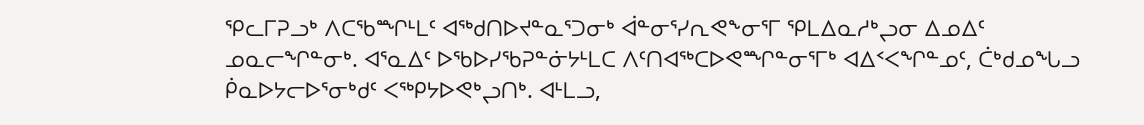ᕿᓚᒥᕈᓗᒃ ᐱᑕᖃᙱᒻᒪᑦ ᐊᖅᑯᑎᐅᔪᓐᓇᕐᑐᓂᒃ ᐋᓐᓂᕐᓯᕆᕙᖕᓂᕐᒥ ᕿᒪᐃᓇᓱᒃᖢᓂ ᐃᓄᐃᑦ ᓄᓇᓕᖏᓐᓂᒃ. ᐊᕐᓇᐃᑦ ᐅᖃᐅᓯᖃᕈᓐᓃᔭᒻᒪᑕ ᐱᑦᑎᐊᖅᑕᐅᕙᙱᓐᓂᕐᒥᒃ ᐊᐃᑉᐸᖏᓐᓄᑦ, ᑖᒃᑯᓄᖓᓗ ᑮᓇᐅᔭᓕᐅᕐᓂᒃᑯᑦ ᐸᖅᑭᔭᐅᕙᒃᖢᑎᒃ. ᐊᒻᒪᓗ,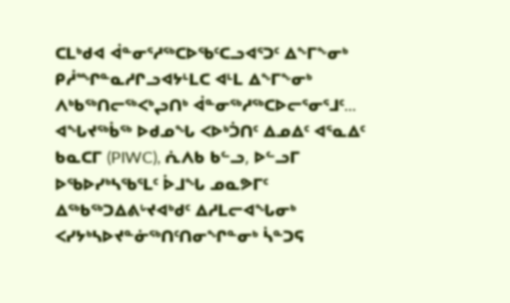ᑕᒪᒃᑯᐊ ᐋᓐᓂᕐᓱᖅᑕᐅᖃᑦᑕᓗᐊᕐᑐᑦ ᐃᖕᒥᖕᓂᒃ ᑭᓲᙱᓐᓇᓱᒋᓗᐊᔭᒻᒪᑕ ᐊᒻᒪ ᐃᖕᒥᖕᓂᒃ ᐱᒃᑲᖅᑎᓕᖅᐸᒃᖢᑎᒃ ᐋᓐᓂᖅᓱᖅᑕᐅᓕᕐᓂᕐᒧᑦ...
ᐊᖓᔪᖅᑳᖅ ᐅᑯᓄᖓ ᐸᐅᒃᑑᑎᑦ ᐃᓄᐃᑦ ᐊᕐᓇᐃᑦ ᑲᓇᑕᒥ (PIWC), ᕇᐱᑲ ᑲᓪᓗ, ᐅᓪᓗᒥ ᐅᖃᐅᓯᒃᓴᖃᕐᒪᑦ ᐆᒧᖓ ᓄᓇᕗᒥᑦ ᐃᖅᑲᖅᑐᐃᕕᒡᔪᐊᒃᑯᑦ ᐃᓱᒪᓕᐊᖓᓂᒃ ᐸᓯᔭᒃᓴᐅᔪᓐᓃᖅᑎᑦᑎᓂᖏᓐᓂᒃ ᓵᓐᑐᕋ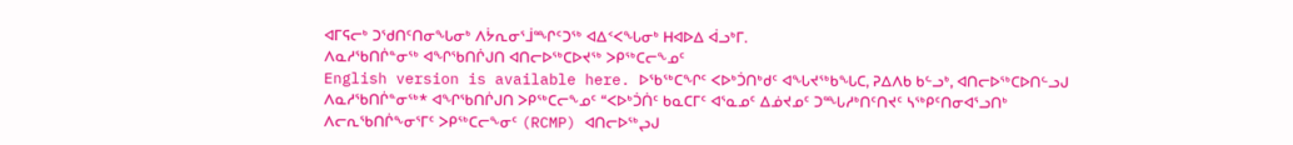ᐊᒥᕋᓕᒃ ᑐᖁᑎᑦᑎᓂᖓᓂᒃ ᐱᔮᕆᓂᕐᒨᙱᑦᑐᖅ ᐊᐃᑉᐸᖓᓂᒃ ᕼᐊᐅᐃ ᐋᓗᒃᒥ.
ᐱᓇᓱᖃᑎᒌᓐᓂᖅ ᐊᖏᖃᑎᒌᒍᑎ ᐊᑎᓕᐅᖅᑕᐅᔪᖅ ᐳᑭᖅᑕᓕᖕᓄᑦ
English version is available here. ᐅᖃᖅᑕᖏᑦ ᐸᐅᒃᑑᑎᒃᑯᑦ ᐊᖓᔪᖅᑲᖓᑕ, ᕈᐃᐱᑲ ᑲᓪᓗᒃ, ᐊᑎᓕᐅᖅᑕᐅᑎᓪᓗᒍ ᐱᓇᓱᖃᑎᒌᓐᓂᖅ* ᐊᖏᖃᑎᒌᒍᑎ ᐳᑭᖅᑕᓕᖕᓄᑦ “ᐸᐅᒃᑑᑏᑦ ᑲᓇᑕᒥᑦ ᐊᕐᓇᓄᑦ ᐃᓅᔪᓄᑦ ᑐᙵᓱᒃᑎᑦᑎᔪᑦ ᓴᖅᑭᑦᑎᓂᐊᕐᓗᑎᒃ ᐱᓕᕆᖃᑎᒌᖕᓂᕐᒥᑦ ᐳᑭᖅᑕᓕᖕᓂᑦ (RCMP) ᐊᑎᓕᐅᖅᖢᒍ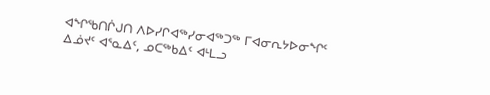ᐊᖏᖃᑎᒌᒍᑎ ᐱᐅᓯᒋᐊᖅᓯᓂᐊᖅᑐᖅ ᒥᐊᓂᕆᔭᐅᓂᖏᑦ ᐃᓅᔪᑦ ᐊᕐᓇᐃᑦ, ᓄᑕᖅᑲᐃᑦ ᐊᒻᒪᓗ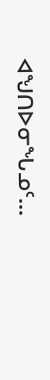ᐊᖑᑎᐅᓂᖓᓄᑦ...